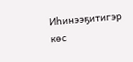Иһинээҕитигэр көс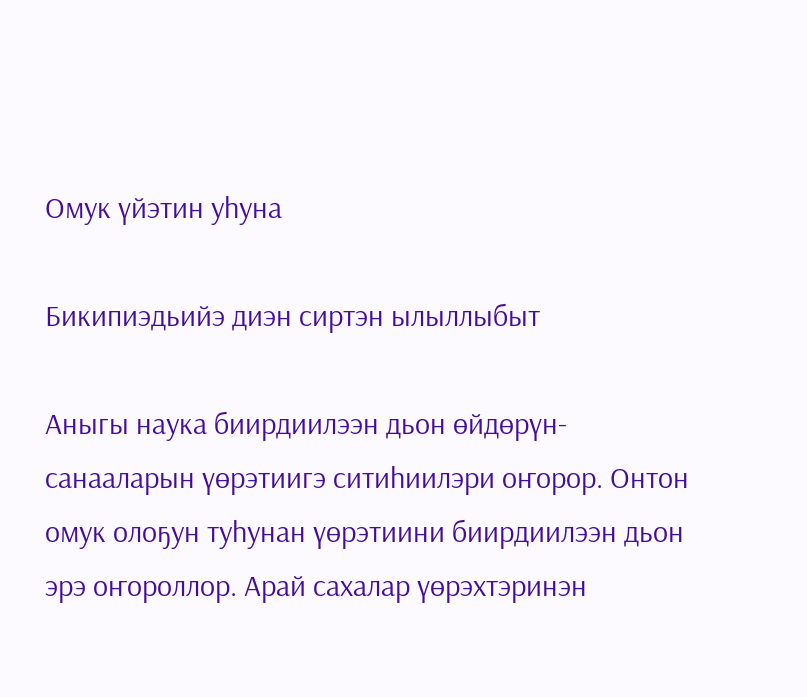Омук үйэтин уһуна

Бикипиэдьийэ диэн сиртэн ылыллыбыт

Аныгы наука биирдиилээн дьон өйдөрүн-санааларын үөрэтиигэ ситиһиилэри оҥорор. Онтон омук олоҕун туһунан үөрэтиини биирдиилээн дьон эрэ оҥороллор. Арай сахалар үөрэхтэринэн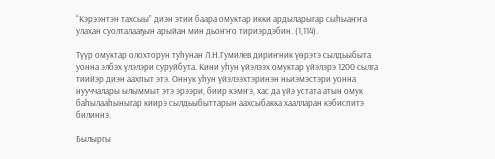“Кэрээнтэн тахсыы” диэн этии баара омуктар икки ардыларыгар сыһыаҥҥа улахан суолталааҕын арыйан мин дьоҥҥо тириэрдэбин. (1,114).

Түүр омуктар олохторун туһунан Л.Н.Гумилев дириҥник үөрэтэ сылдьыбыта уонна элбэх үлэлэри суруйбута. Кини уһун үйэлээх омуктар үйэлэрэ 1200 сылга тиийэр диэн аахпыт этэ. Оннук уһун үйэлээхтэринэн ньиэмэстэри уонна нууччалары ылыммыт этэ эрээри, биир кэмҥэ, хас да үйэ устата атын омук баһылааһыныгар киирэ сылдьыбыттарын аахсыбакка хаалларан кэбиспитэ билиннэ.

Былыргы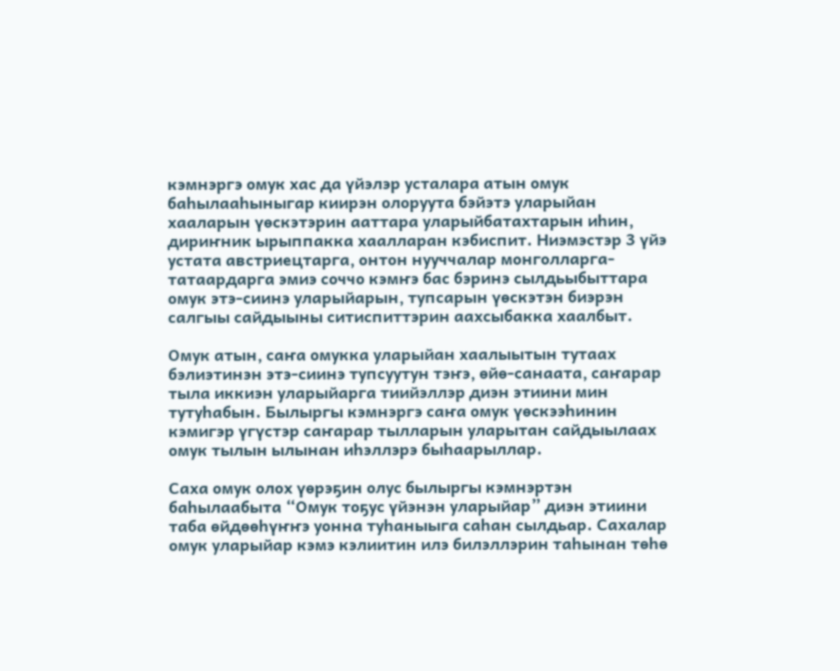кэмнэргэ омук хас да үйэлэр усталара атын омук баһылааһыныгар киирэн олоруута бэйэтэ уларыйан хааларын үөскэтэрин ааттара уларыйбатахтарын иһин, дириҥник ырыппакка хаалларан кэбиспит. Ниэмэстэр 3 үйэ устата австриецтарга, онтон нууччалар монголларга-татаардарга эмиэ соччо кэмҥэ бас бэринэ сылдьыбыттара омук этэ-сиинэ уларыйарын, тупсарын үөскэтэн биэрэн салгыы сайдыыны ситиспиттэрин аахсыбакка хаалбыт.

Омук атын, саҥа омукка уларыйан хаалыытын тутаах бэлиэтинэн этэ-сиинэ тупсуутун тэҥэ, өйө-санаата, саҥарар тыла иккиэн уларыйарга тиийэллэр диэн этиини мин тутуһабын. Былыргы кэмнэргэ саҥа омук үөскээһинин кэмигэр үгүстэр саҥарар тылларын уларытан сайдыылаах омук тылын ылынан иһэллэрэ быһаарыллар.

Саха омук олох үөрэҕин олус былыргы кэмнэртэн баһылаабыта “Омук тоҕус үйэнэн уларыйар” диэн этиини таба өйдөөһүҥҥэ уонна туһаныыга саһан сылдьар. Сахалар омук уларыйар кэмэ кэлиитин илэ билэллэрин таһынан төһө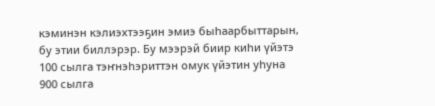кэминэн кэлиэхтээҕин эмиэ быһаарбыттарын, бу этии биллэрэр. Бу мээрэй биир киһи үйэтэ 100 сылга тэҥнэһэриттэн омук үйэтин уһуна 900 сылга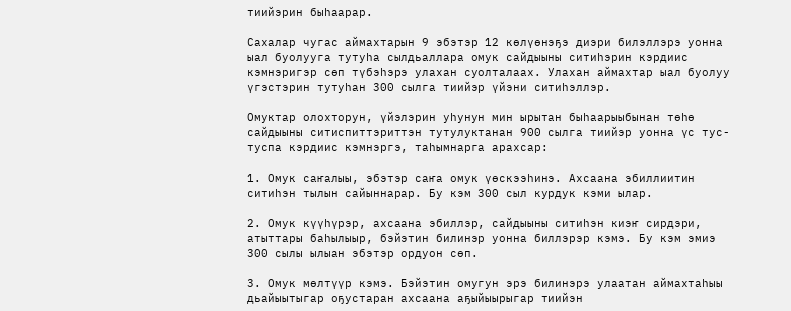тиийэрин быһаарар.

Сахалар чугас аймахтарын 9 эбэтэр 12 көлүөнэҕэ диэри билэллэрэ уонна ыал буолууга тутуһа сылдьаллара омук сайдыыны ситиһэрин кэрдиис кэмнэригэр сөп түбэһэрэ улахан суолталаах. Улахан аймахтар ыал буолуу үгэстэрин тутуһан 300 сылга тиийэр үйэни ситиһэллэр.

Омуктар олохторун, үйэлэрин уһунун мин ырытан быһаарыыбынан төһө сайдыыны ситиспиттэриттэн тутулуктанан 900 сылга тиийэр уонна үс тус-туспа кэрдиис кэмнэргэ, таһымнарга арахсар:

1. Омук саҥалыы, эбэтэр саҥа омук үөскээһинэ. Ахсаана эбиллиитин ситиһэн тылын сайыннарар. Бу кэм 300 сыл курдук кэми ылар.

2. Омук күүһүрэр, ахсаана эбиллэр, сайдыыны ситиһэн киэҥ сирдэри, атыттары баһылыыр, бэйэтин билинэр уонна биллэрэр кэмэ. Бу кэм эмиэ 300 сылы ылыан эбэтэр ордуон сөп.

3. Омук мөлтүүр кэмэ. Бэйэтин омугун эрэ билинэрэ улаатан аймахтаһыы дьайыытыгар оҕустаран ахсаана аҕыйыырыгар тиийэн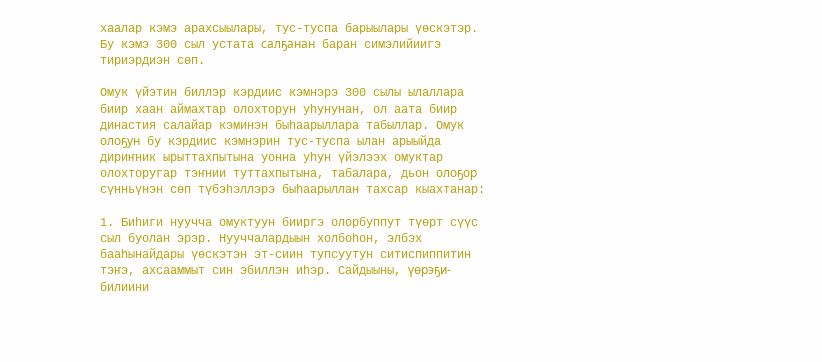хаалар кэмэ арахсыылары, тус-туспа барыылары үөскэтэр. Бу кэмэ 300 сыл устата салҕанан баран симэлийиигэ тириэрдиэн сөп.

Омук үйэтин биллэр кэрдиис кэмнэрэ 300 сылы ылаллара биир хаан аймахтар олохторун уһунунан, ол аата биир династия салайар кэминэн быһаарыллара табыллар. Омук олоҕун бу кэрдиис кэмнэрин тус-туспа ылан арыыйда дириҥник ырыттахпытына уонна уһун үйэлээх омуктар олохторугар тэҥнии туттахпытына, табалара, дьон олоҕор сүнньүнэн сөп түбэһэллэрэ быһаарыллан тахсар кыахтанар:

1. Биһиги нуучча омуктуун бииргэ олорбуппут түөрт сүүс сыл буолан эрэр. Нууччалардыын холбоһон, элбэх бааһынайдары үөскэтэн эт-сиин тупсуутун ситиспиппитин тэҥэ, ахсааммыт син эбиллэн иһэр. Сайдыыны, үөрэҕи-билиини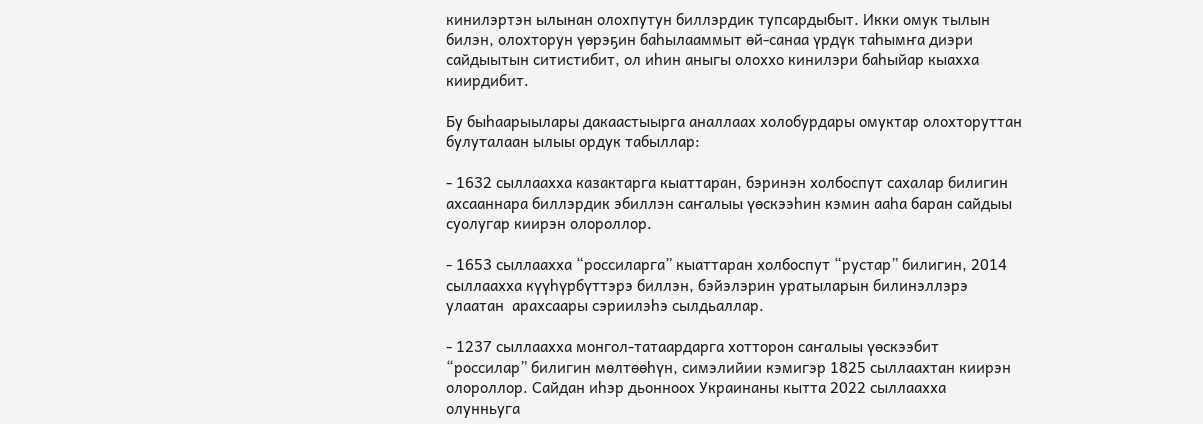кинилэртэн ылынан олохпутун биллэрдик тупсардыбыт. Икки омук тылын билэн, олохторун үөрэҕин баһылааммыт өй-санаа үрдүк таһымҥа диэри сайдыытын ситистибит, ол иһин аныгы олоххо кинилэри баһыйар кыахха киирдибит.

Бу быһаарыылары дакаастыырга аналлаах холобурдары омуктар олохторуттан булуталаан ылыы ордук табыллар:

- 1632 сыллаахха казактарга кыаттаран, бэринэн холбоспут сахалар билигин ахсааннара биллэрдик эбиллэн саҥалыы үөскээһин кэмин ааһа баран сайдыы суолугар киирэн олороллор.

- 1653 сыллаахха “россиларга” кыаттаран холбоспут “рустар” билигин, 2014 сыллаахха күүһүрбүттэрэ биллэн, бэйэлэрин уратыларын билинэллэрэ улаатан  арахсаары сэриилэһэ сылдьаллар.

- 1237 сыллаахха монгол-татаардарга хотторон саҥалыы үөскээбит “россилар” билигин мөлтөөһүн, симэлийии кэмигэр 1825 сыллаахтан киирэн олороллор. Сайдан иһэр дьонноох Украинаны кытта 2022 сыллаахха олунньуга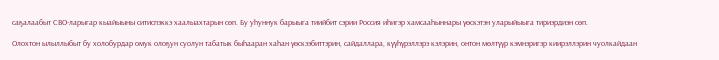саҕалаабыт СВО-ларыгар кыайыыны ситиспэккэ хаалыахтарын сөп. Бу уһуннук барыыга тиийбит сэрии Россия иһигэр хамсааһыннары үөскэтэн уларыйыыга тириэрдиэн сөп.

Олохтон ылыллыбыт бу холобурдар омук олоҕун суолун табатык быһааран хаһан үөскээбиттэрин, сайдаллара, күүһүрэллэрэ кэлэрин, онтон мөлтүүр кэмнэригэр киирэллэрин чуолкайдаан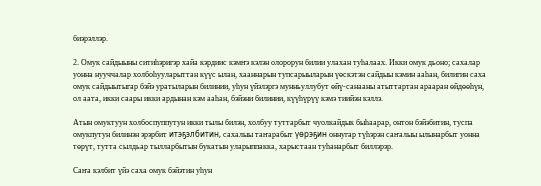биэрэллэр.

2. Омук сайдыыны ситиһэригэр хайа кэрдиис кэмҥэ кэлэн олорорун билии улахан туһалаах. Икки омук дьоно; сахалар уонна нууччалар холбоһууларыттан күүс ылан, хааннарын тупсарыыларын үөскэтэн сайдыы кэмин ааһан, билигин саха омук сайдыытыгар бэйэ уратыларын билинии, уһун үйэлэргэ мунньуллубут өйү-санааны атыттартан арааран өйдөөһүн, ол аата, икки саары икки ардынан кэм ааһан, бэйэни билинии, күүһүрүү кэмэ тиийэн кэллэ.

Атын омуктуун холбоспуппутун икки тылы билэн, холбуу туттарбыт чуолкайдык быһаарар, онтон бэйэбитин, туспа омукпутун билинэн эрэрбит итэҕэлбитин, сахалыы таҥарабыт үөрэҕин оннугар түһэрэн саҥалыы ылынарбыт уонна төрүт, тутта сылдьар тылларбытын букатын уларыппакка, харыстаан туһанарбыт биллэрэр.

Саҥа кэлбит үйэ саха омук бэйэтин уһун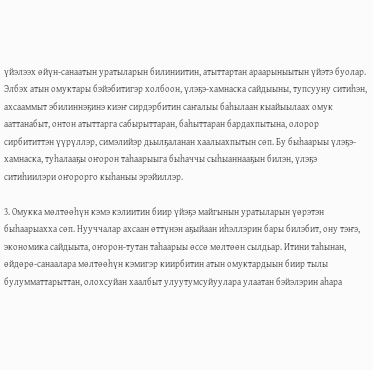үйэлээх өйүн-санаатын уратыларын билиниитин, атыттартан араарыныытын үйэтэ буолар. Элбэх атын омуктары бэйэбитигэр холбоон, үлэҕэ-хамнаска сайдыыны, тупсууну ситиһэн, ахсааммыт эбилиннэҕинэ киэҥ сирдэрбитин саҥалыы баһылаан кыайыылаах омук ааттанабыт, онтон атыттарга сабырыттаран, баһыттаран бардахпытына, олорор сирбититтэн үүрүллэр, симэлийэр дьылҕаланан хаалыахпытын сөп. Бу быһаарыы үлэҕэ-хамнаска, туһалааҕы оҥорон таһаарыыга быһаччы сыһыаннааҕын билэн, үлэҕэ ситиһиилэри оҥорорго кыһаныы эрэйиллэр.

3. Омукка мөлтөөһүн кэмэ кэлиитин биир үйэҕэ майгынын уратыларын үөрэтэн быһаарыахха сөп. Нууччалар ахсаан өттүнэн аҕыйаан иһэллэрин бары билэбит, ону тэҥэ, экономика сайдыыта, оҥорон-тутан таһаарыы өссө мөлтөөн сылдьар. Итини таһынан, өйдөрө-санаалара мөлтөөһүн кэмигэр киирбитин атын омуктардыын биир тылы булумматтарыттан, олохсуйан хаалбыт улуутумсуйуулара улаатан бэйэлэрин аһара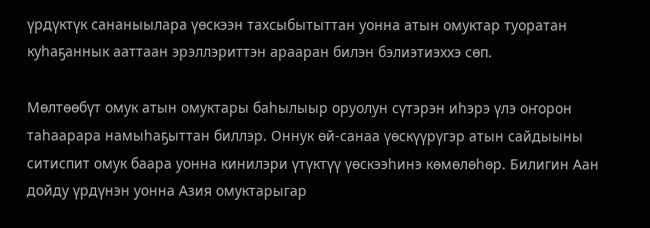үрдүктүк сананыылара үөскээн тахсыбытыттан уонна атын омуктар туоратан куһаҕаннык ааттаан эрэллэриттэн арааран билэн бэлиэтиэххэ сөп.

Мөлтөөбүт омук атын омуктары баһылыыр оруолун сүтэрэн иһэрэ үлэ оҥорон таһаарара намыһаҕыттан биллэр. Оннук өй-санаа үөскүүрүгэр атын сайдыыны ситиспит омук баара уонна кинилэри үтүктүү үөскээһинэ көмөлөһөр. Билигин Аан дойду үрдүнэн уонна Азия омуктарыгар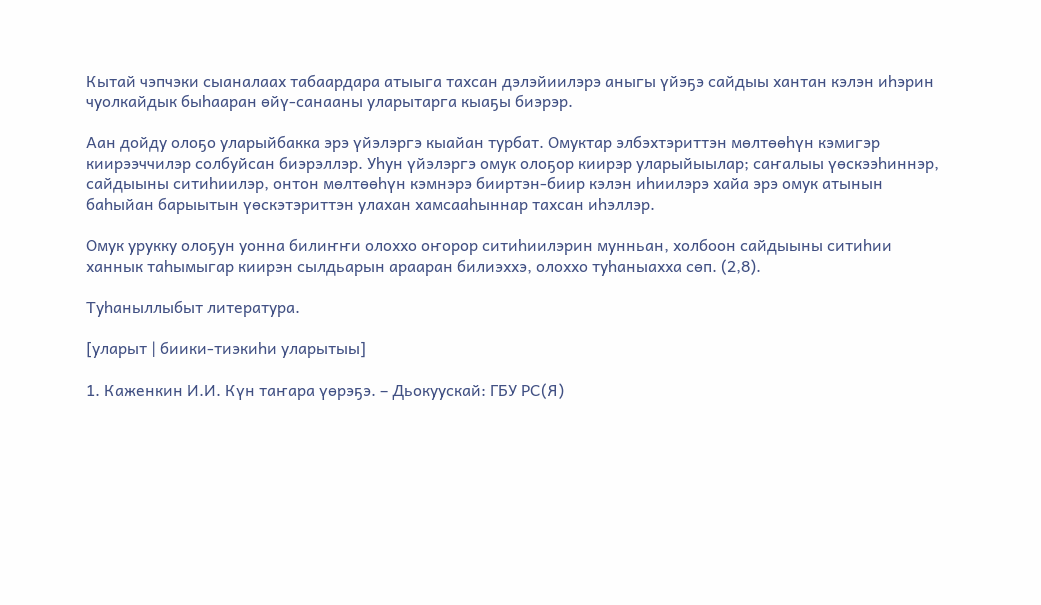Кытай чэпчэки сыаналаах табаардара атыыга тахсан дэлэйиилэрэ аныгы үйэҕэ сайдыы хантан кэлэн иһэрин чуолкайдык быһааран өйү-санааны уларытарга кыаҕы биэрэр.

Аан дойду олоҕо уларыйбакка эрэ үйэлэргэ кыайан турбат. Омуктар элбэхтэриттэн мөлтөөһүн кэмигэр киирээччилэр солбуйсан биэрэллэр. Уһун үйэлэргэ омук олоҕор киирэр уларыйыылар; саҥалыы үөскээһиннэр, сайдыыны ситиһиилэр, онтон мөлтөөһүн кэмнэрэ бииртэн-биир кэлэн иһиилэрэ хайа эрэ омук атынын баһыйан барыытын үөскэтэриттэн улахан хамсааһыннар тахсан иһэллэр.

Омук урукку олоҕун уонна билиҥҥи олоххо оҥорор ситиһиилэрин мунньан, холбоон сайдыыны ситиһии ханнык таһымыгар киирэн сылдьарын арааран билиэххэ, олоххо туһаныахха сөп. (2,8).

Туһаныллыбыт литература.

[уларыт | биики-тиэкиһи уларытыы]

1. Каженкин И.И. Күн таҥара үөрэҕэ. – Дьокуускай: ГБУ РС(Я)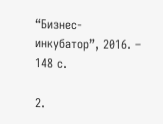“Бизнес-инкубатор”, 2016. – 148 с.

2.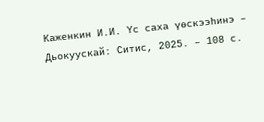Каженкин И.И. Үс саха үөскээһинэ – Дьокуускай: Ситис, 2025. – 108 с.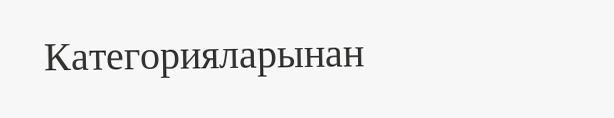Категорияларынан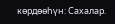көрдөөһүн: Сахалар.